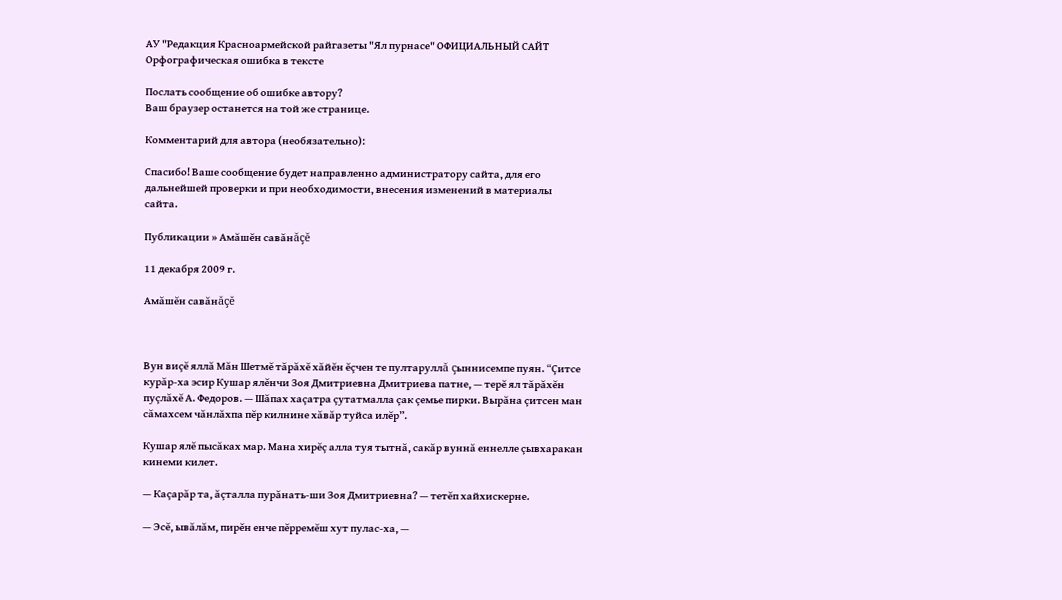АУ "Редакция Красноармейской райгазеты "Ял пурнасе" ОФИЦИАЛЬНЫЙ САЙТ
Орфографическая ошибка в тексте

Послать сообщение об ошибке автору?
Ваш браузер останется на той же странице.

Комментарий для автора (необязательно):

Спасибо! Ваше сообщение будет направленно администратору сайта, для его дальнейшей проверки и при необходимости, внесения изменений в материалы сайта.

Публикации » Амăшĕн савăнăçĕ

11 декабря 2009 г.

Амăшĕн савăнăçĕ



Вун виçĕ яллă Мăн Шетмĕ тăрăхĕ хăйĕн ĕçчен те пултаруллă çыннисемпе пуян. “Çитсе курăр-ха эсир Кушар ялĕнчи Зоя Дмитриевна Дмитриева патне, — терĕ ял тăрăхĕн пуçлăхĕ А. Федоров. — Шăпах хаçатра çутатмалла çак çемье пирки. Вырăна çитсен ман сăмахсем чăнлăхпа пĕр килнине хăвăр туйса илĕр”.

Кушар ялĕ пысăках мар. Мана хирĕç алла туя тытнă, сакăр вуннă еннелле çывхаракан кинеми килет.

— Каçарăр та, ăçталла пурăнать-ши Зоя Дмитриевна? — тетĕп хайхискерне.

— Эсĕ, ывăлăм, пирĕн енче пĕрремĕш хут пулас-ха, —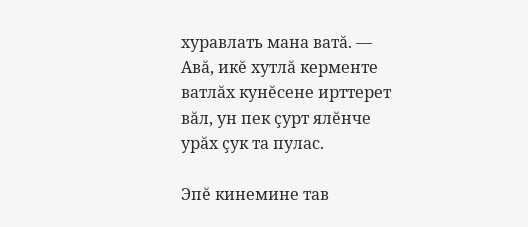хуравлать мана ватă. — Авă, икĕ хутлă керменте ватлăх кунĕсене ирттерет вăл, ун пек çурт ялĕнче урăх çук та пулас.

Эпĕ кинемине тав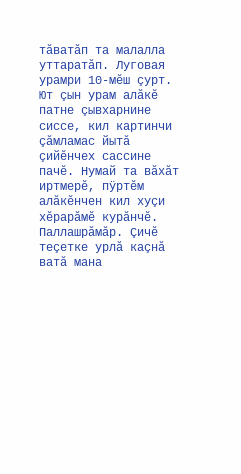тăватăп та малалла уттаратăп. Луговая урамри 10-мĕш çурт. Ют çын урам алăкĕ патне çывхарнине сиссе, кил картинчи çăмламас йытă çийĕнчех сассине пачĕ. Нумай та вăхăт иртмерĕ, пÿртĕм алăкĕнчен кил хуçи хĕрарăмĕ курăнчĕ. Паллашрăмăр. Çичĕ теçетке урлă каçнă ватă мана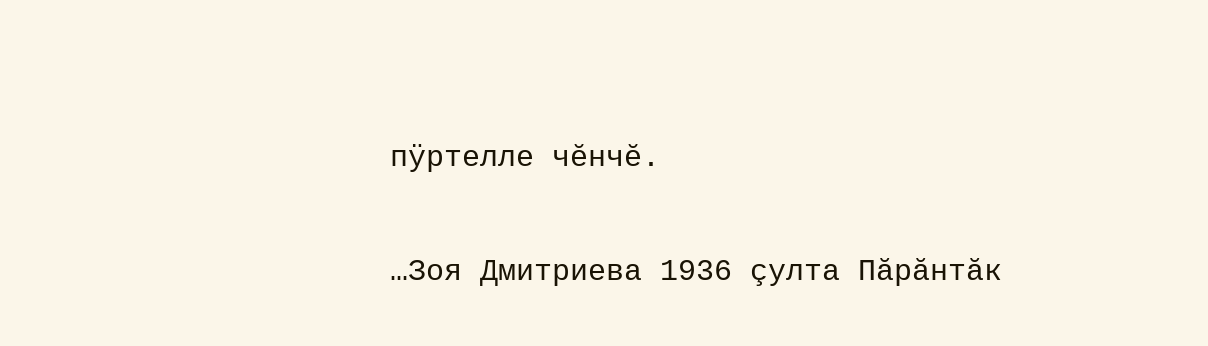пÿртелле чĕнчĕ.

…Зоя Дмитриева 1936 çулта Пăрăнтăк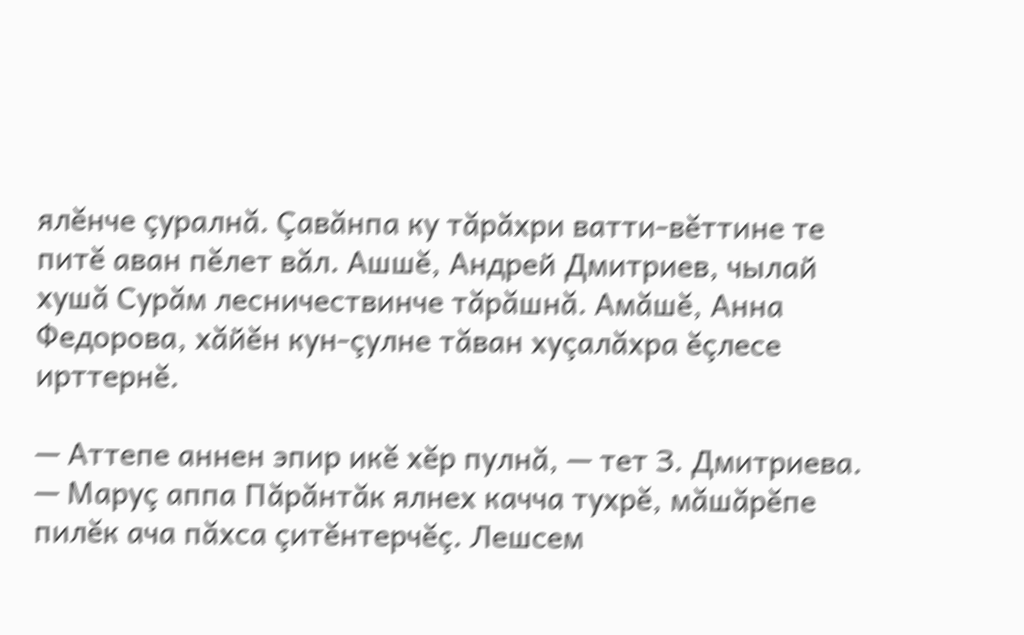ялĕнче çуралнă. Çавăнпа ку тăрăхри ватти-вĕттине те питĕ аван пĕлет вăл. Ашшĕ, Андрей Дмитриев, чылай хушă Сурăм лесничествинче тăрăшнă. Амăшĕ, Анна Федорова, хăйĕн кун-çулне тăван хуçалăхра ĕçлесе ирттернĕ.

— Аттепе аннен эпир икĕ хĕр пулнă, — тет З. Дмитриева. — Маруç аппа Пăрăнтăк ялнех качча тухрĕ, мăшăрĕпе пилĕк ача пăхса çитĕнтерчĕç. Лешсем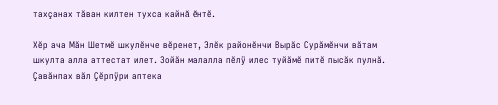тахçанах тăван килтен тухса кайнă ĕнтĕ.

Хĕр ача Мăн Шетмĕ шкулĕнче вĕренет, Элĕк районĕнчи Вырăс Сурăмĕнчи вăтам шкулта алла аттестат илет. Зойăн малалла пĕлÿ илес туйăмĕ питĕ пысăк пулнă. Çавăнпах вăл Çĕрпÿри аптека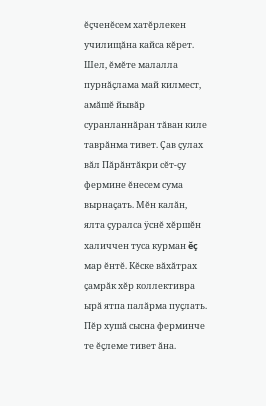ĕçченĕсем хатĕрлекен училищăна кайса кĕрет. Шел, ĕмĕте малалла пурнăçлама май килмест, амăшĕ йывăр суранланнăран тăван киле таврăнма тивет. Çав çулах вăл Пăрăнтăкри сĕт-çу фермине ĕнесем сума вырнаçать. Мĕн калăн, ялта çуралса ÿснĕ хĕршĕн халиччен туса курман ĕç мар ĕнтĕ. Кĕске вăхăтрах çамрăк хĕр коллективра ырă ятпа палăрма пуçлать. Пĕр хушă сысна ферминче те ĕçлеме тивет ăна.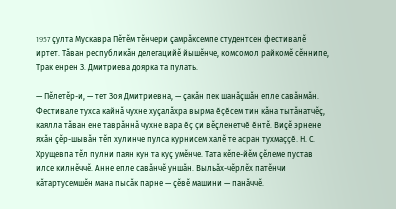1957 çулта Мускавра Пĕтĕм тĕнчери çамрăксемпе студентсен фестивалĕ иртет. Тăван республикăн делегацийĕ йышĕнче, комсомол райкомĕ сĕннипе, Трак енрен З. Дмитриева доярка та пулать.

— Пĕлетĕр-и, — тет Зоя Дмитриевна, — çакăн пек шанăçшăн епле савăнмăн. Фестивале тухса кайнă чухне хуçалăхра вырма ĕçĕсем тин кăна тытăнатчĕç, каялла тăван ене таврăннă чухне вара ĕç çи вĕçленетчĕ ĕнтĕ. Виçĕ эрнене яхăн çĕр-шывăн тĕп хулинче пулса курнисем халĕ те асран тухмаççĕ. Н. С. Хрущевпа тĕл пулни паян кун та куç умĕнче. Тата кĕпе-йĕм çĕлеме пустав илсе килнĕччĕ. Анне епле савăнчĕ уншăн. Выльăх-чĕрлĕх патĕнчи кăтартусемшĕн мана пысăк парне — çĕвĕ машини — панăччĕ.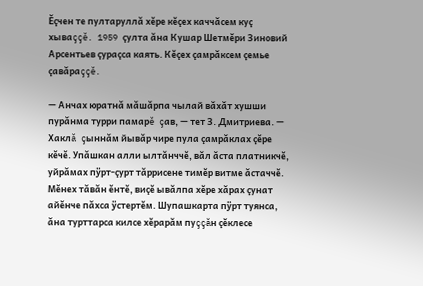Ĕçчен те пултаруллă хĕре кĕçех каччăсем куç хываççĕ. 1959 çулта ăна Кушар Шетмĕри Зиновий Арсентьев çураçса каять. Кĕçех çамрăксем çемье çавăраççĕ.

— Анчах юратнă мăшăрпа чылай вăхăт хушши пурăнма турри памарĕ çав, — тет З. Дмитриева. — Хаклă çыннăм йывăр чире пула çамрăклах çĕре кĕчĕ. Упăшкан алли ылтăнччĕ, вăл ăста платникчĕ, уйрăмах пÿрт-çурт тăррисене тимĕр витме ăстаччĕ. Мĕнех тăвăн ĕнтĕ, виçĕ ывăлпа хĕре хăрах çунат айĕнче пăхса ÿстертĕм. Шупашкарта пÿрт туянса, ăна турттарса килсе хĕрарăм пуççăн çĕклесе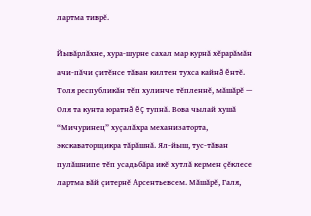лартма тиврĕ.

Йывăрлăхне, хура-шурне сахал мар курнă хĕрарăмăн ачи-пăчи çитĕнсе тăван килтен тухса кайнă ĕнтĕ. Толя республикăн тĕп хулинче тĕпленнĕ, мăшăрĕ — Оля та кунта юратнă ĕç тупнă. Вова чылай хушă “Мичуринец” хуçалăхра механизаторта, экскаваторщикра тăрăшнă. Ял-йыш, тус-тăван пулăшнипе тĕп усадьбăра икĕ хутлă кермен çĕклесе лартма вăй çитернĕ Арсентьевсем. Мăшăрĕ, Галя,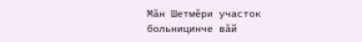Мăн Шетмĕри участок больницинче вăй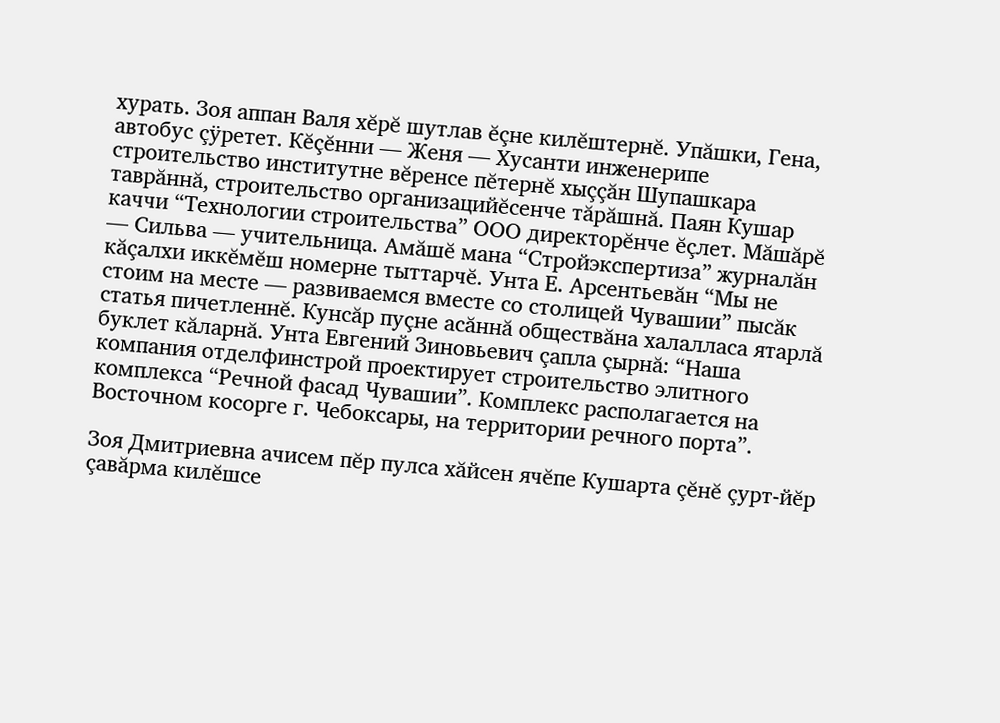хурать. Зоя аппан Валя хĕрĕ шутлав ĕçне килĕштернĕ. Упăшки, Гена, автобус çÿретет. Кĕçĕнни — Женя — Хусанти инженерипе строительство институтне вĕренсе пĕтернĕ хыççăн Шупашкара таврăннă, строительство организацийĕсенче тăрăшнă. Паян Кушар каччи “Технологии строительства” ООО директорĕнче ĕçлет. Мăшăрĕ — Сильва — учительница. Амăшĕ мана “Стройэкспертиза” журналăн кăçалхи иккĕмĕш номерне тыттарчĕ. Унта Е. Арсентьевăн “Мы не стоим на месте — развиваемся вместе со столицей Чувашии” пысăк статья пичетленнĕ. Кунсăр пуçне асăннă обществăна халалласа ятарлă буклет кăларнă. Унта Евгений Зиновьевич çапла çырнă: “Наша компания отделфинстрой проектирует строительство элитного комплекса “Речной фасад Чувашии”. Комплекс располагается на Восточном косорге г. Чебоксары, на территории речного порта”.

Зоя Дмитриевна ачисем пĕр пулса хăйсен ячĕпе Кушарта çĕнĕ çурт-йĕр çавăрма килĕшсе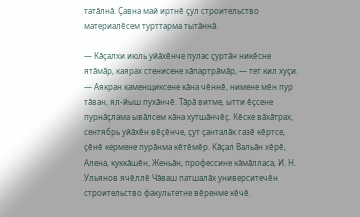татăлнă. Çавна май иртнĕ çул строительство материалĕсем турттарма тытăннă.

— Кăçалхи июль уйăхĕнче пулас çуртăн никĕсне ятăмăр, каярах стенисене хăпартрăмăр, — тет кил хуçи. — Аякран каменщиксене кăна чĕннĕ, нимене мĕн пур тăван, ял-йыш пухăнчĕ. Тăрă витме, ытти ĕçсене пурнăçлама ывăлсем кăна хутшăнчĕç. Кĕске вăхăтрах, сентябрь уйăхĕн вĕçĕнче, çут çанталăк газĕ кĕртсе, çĕнĕ кермене пурăнма кĕтĕмĕр. Кăçал Вальăн хĕрĕ, Алена, куккăшĕн, Женьăн, профессине кăмăлласа, И. Н. Ульянов ячĕллĕ Чăваш патшалăх университечĕн строительство факультетне вĕренме кĕчĕ.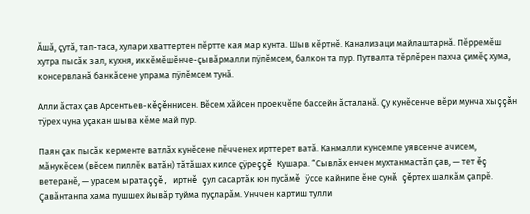Ăшă, çутă, тап-таса, хулари хваттертен пĕртте кая мар кунта. Шыв кĕртнĕ. Канализаци майлаштарнă. Пĕрремĕш хутра пысăк зал, кухня, иккĕмĕшĕнче-çывăрмалли пÿлĕмсем, балкон та пур. Путвалта тĕрлĕрен пахча çимĕç хума, консервланă банкăсене упрама пÿлĕмсем тунă.

Алли ăстах çав Арсентьев-кĕçĕннисен. Вĕсем хăйсен проекчĕпе бассейн ăсталанă. Çу кунĕсенче вĕри мунча хыççăн тÿрех чуна уçакан шыва кĕме май пур.

Паян çак пысăк керменте ватлăх кунĕсене пĕчченех ирттерет ватă. Канмалли кунсемпе уявсенче ачисем, мăнукĕсем (вĕсем пиллĕк ватăн) тăтăшах килсе çÿреççĕ Кушара. “Сывлăх енчен мухтанмастăп çав, — тет ĕç ветеранĕ, — урасем ыратаççĕ, иртнĕ çул сасартăк юн пусăмĕ ÿссе кайнипе ĕне сунă çĕртех шалкăм çапрĕ. Çавăнтанпа хама пушшех йывăр туйма пуçларăм. Унччен картиш тулли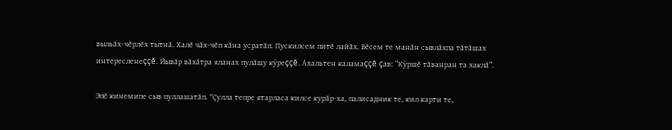выльăх-чĕрлĕх тытнă. Халĕ чăх-чĕп кăна усратăп. Пускилсем питĕ лайăх. Вĕсем те манăн сывлăхпа тăтăшах интересленеççĕ. Йывăр вăхăтра яланах пулăшу кÿреççĕ. Ахальтен каламаççĕ çав: “Кÿршĕ тăванран та хаклă”.

Эпĕ кинемипе сыв пуллашатăп. “Çулла тепре ятарласа килсе курăр-ха, палисадник те, кил карти те,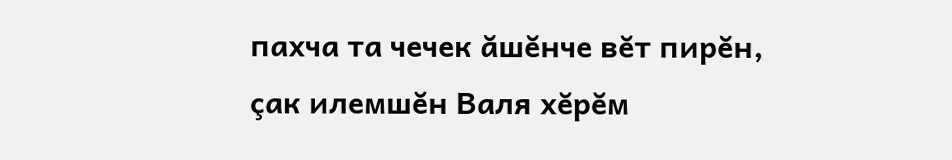пахча та чечек ăшĕнче вĕт пирĕн, çак илемшĕн Валя хĕрĕм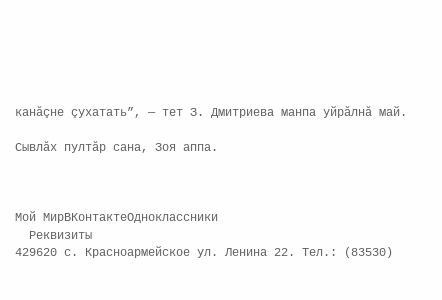канăçне çухатать”, — тет З. Дмитриева манпа уйрăлнă май.

Сывлăх пултăр сана, Зоя аппа.



Мой МирВКонтактеОдноклассники
  Реквизиты
429620 с. Красноармейское ул. Ленина 22. Тел.: (83530)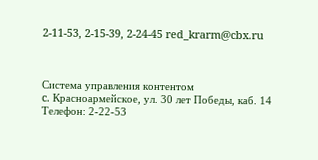2-11-53, 2-15-39, 2-24-45 red_krarm@cbx.ru



Система управления контентом
c. Красноармейское, ул. 30 лет Победы, каб. 14
Телефон: 2-22-53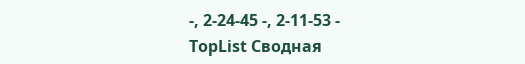-, 2-24-45 -, 2-11-53 -
TopList Сводная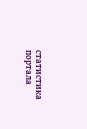статистика портала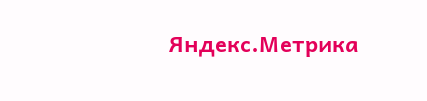Яндекс.Метрика